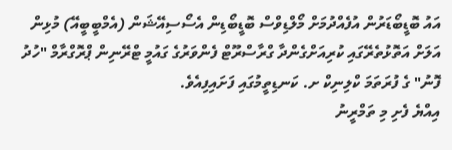އައު ބޮޑީބޯޑަރުން އުފެއްދުމަށް މޯލްޑިވްސް ބޮޑީބޯޑިން އެސޯސިއޭޝަން (އެމްބީބީއޭ) މުޅިން އަލަށް އަތޮޅުތެރޭގައި ކުރިއަށްގެންދާ ގްރާސްރޫޓް ފެންވަރުގެ ގައުމީ ޓްރޭނިން ޕްރޮގްރާމް "ހުދު ފޮނު" ގެ ފުރަތަމަ ކްލިނިކް ށ. ކަނޑިތީމުގައި ފަށައިފިއެވެ.
އިއްޔެ ފެށި މި ތަމްރީނު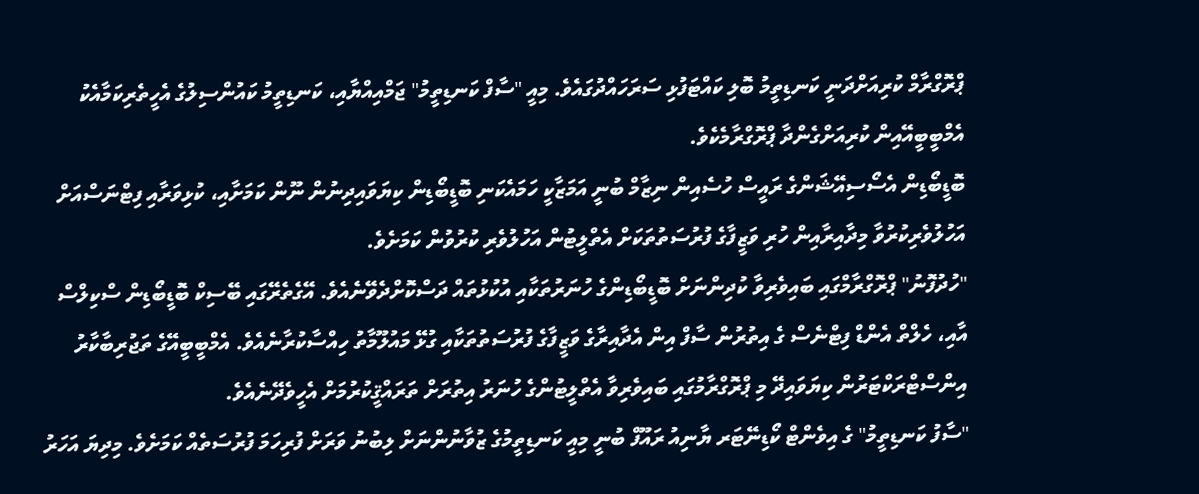ޕްރޮގްރާމް ކުރިއަށްދަނީ ކަނޑިތީމު ބޮލި ކައްޓަފުޅި ސަރަހައްދުގައެވެ. މިއީ "ސާފް ކަނޑިތީމު" ޖަމްއިއްޔާއި، ކަނޑިތީމު ކައުންސިލުގެ އެހީތެރިކަމާއެކު އެމްބީބީއޭއިން ކުރިއަށްގެންދާ ޕްރޮގްރާމެކެވެ.
ބޮޑީބޯޑިން އެސޯސިއޭޝަންގެ ރައީސް ހުސެއިން ނިޒާމް ބުނީ އަމަޒާކީ ހަމައެކަނި ބޮޑީބޯޑިން ކިޔަވައިދިނުން ނޫން ކަމަށާއި، ކުޅިވަރާއި ފިޓްނަސްއަށް އަހުލުވެރިކުރުވާ މިދާއިރާއިން ހުރި ވަޒީފާގެ ފުރުސަތުތަކަށް އެތްލީޓުން އަހުލުވެރި ކުރުވުން ކަމަށެވެ.
"ހުދުފޮނު" ޕްރޮގްރާމްގައި ބައިވެރިވާ ކުދިންނަށް ބޮޑީބޯޑިންގެ ހުނަރުތަކާއި އުކުޅުތައް ދަސްކޮށްދެވޭނެއެވެ. އޭގެތެރޭގައި ބޭސިކް ބޮޑީބޯޑިން ސްކިލްސް އާއި، ހެލްތް އެންޑް ފިޓްނެސް ގެ އިތުރުން ސާފް އިން އެދާއިރާގެ ވަޒީފާގެ ފުރުސަތުތަކާއި ގުޅޭ މައުލޫމާތު ހިއްސާކުރާނެއެވެ. އެމްބީބީއޭގެ ތަޖުރިބާކާރު އިންސްޓްރަކްޓަރުން ކިޔަވައިދޭ މި ޕްރޮގްރާމުގައި ބައިވެރިވާ އެތްލީޓުންގެ ހުނަރު އިތުރަށް ތަރައްޤީކުރުމަށް އެހީވެދޭނެއެވެ.
"ސާފު ކަނޑިތީމު" ގެ އިވެންޓް ކޯޑިނޭޓަރ ޔާނިއު ރައޫފް ބުނީ މިއީ ކަނޑިތީމުގެ ޒުވާނުންނަށް ލިބުނު ވަރަށް ފުރިހަމަ ފުރުސަތެއް ކަމަށެވެ. މިދިޔަ އަހަރު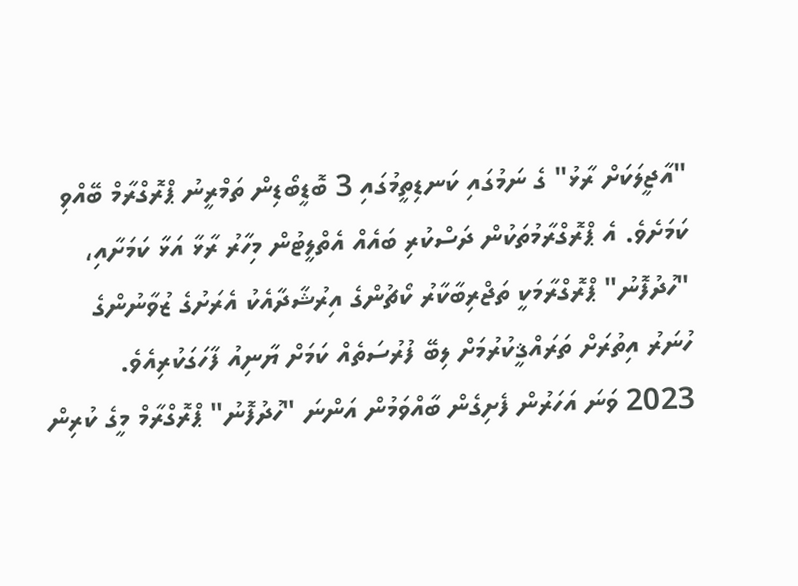"އާޖީލަކަށް ރާޅު" ގެ ނަމުގައި ކަނޑިތީމުގައި 3 ބޮޑީބޯޑިން ތަމްރީނު ޕްރޮގްރާމް ބޭއްވި ކަމަށެވެ. އެ ޕްރޮގްރާމުތަކުން ދަސްކުރި ބައެއް އެތްލީޓުން މިހާރު ރާޅާ އަޅާ ކަމަށާއި، "ހުދުފޮނު" ޕްރޮގްރާމަކީ ތަޖްރިބާކާރު ކޯޗުންގެ އިރުޝާދާއެކު އެރަށުގެ ޒުވާނުންގެ ހުނަރު އިތުރަށް ތަރައްޤީކުރުމަށް ލިބޭ ފުރުސަތެއް ކަމަށް ޔާނިއު ފާހަގަކުރިއެވެ.
2023 ވަނަ އަހަރުން ފެށިގެން ބާއްވަމުން އަންނަ "ހުދުފޮނު" ޕްރޮގްރާމް މީގެ ކުރިން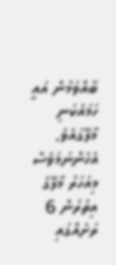ބާއްވަމުން އައީ ހަމައެކަނި މާލޭގައެވެ. އެހެންނަމަވެސް މިއަހަރު މާލޭގެ އިތުރުން 6 ރަށެއްގައި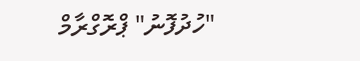"ހުދުފޮނު" ޕްރޮގްރާމް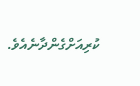ކުރިއަށްގެންދާނެއެވެ.